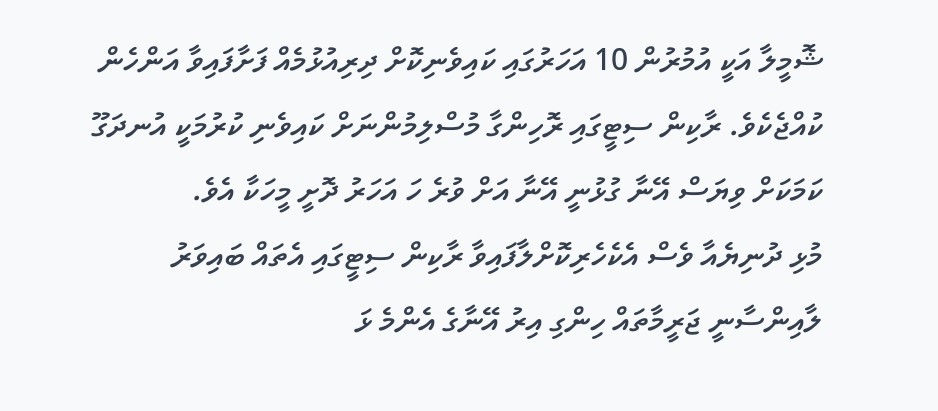ޝޮމީލާ އަކީ އުމުރުން 10 އަހަރުގައި ކައިވެނިކޮށް ދިރިއުޅުމެއް ފަށާފައިވާ އަންހެން ކުއްޖެކެވެ. ރާކިން ސިޓީގައި ރޮހިންގާ މުސްލިމުންނަށް ކައިވެނި ކުރުމަކީ އުނދަގޫ ކަމަކަށް ވިޔަސް އޭނާ ގުޅުނީ އޭނާ އަށް ވުރެ ހަ އަހަރު ދޮށީ މީހަކާ އެވެ.
މުޅި ދުނިޔެއާ ވެސް އެކެހެރިކޮށްލާފައިވާ ރާކިން ސިޓީގައި އެތައް ބައިވަރު ލާއިންސާނީ ޖަރީމާތައް ހިންގި އިރު އޭނާގެ އެންމެ ޅަ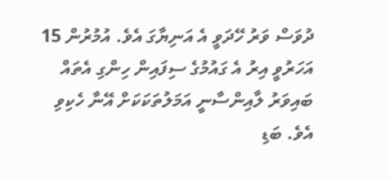ދުވަސް ވަރު ހޭދަވީ އެ އަނިޔާގަ އެވެ. އުމުރުން 15 އަހަރުވީ އިރު އެ ގައުމުގެ ސިފައިން ހިންގި އެތައް ބައިވަރު ލާއިންސާނީ އަމަލުތަކަކަށް އޭނާ ހެކިވި އެވެ. ބަޑި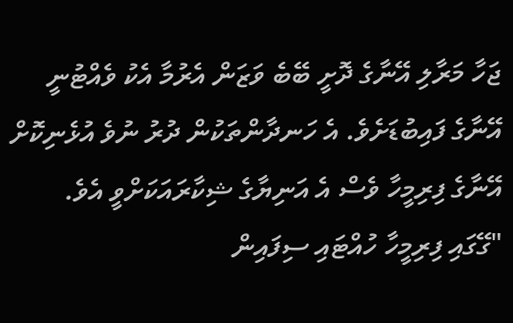ޖަހާ މަރާލި އޭނާގެ ދޮށީ ބޭބެ ވަޒަން އެރުމާ އެކު ވެއްޓުނީ އޭނާގެ ފައިބުޑަށެވެ. އެ ހަނދާންތަކުން ދުރު ނުވެ އުޅެނިކޮށް އޭނާގެ ފިރިމީހާ ވެސް އެ އަނިޔާގެ ޝިކާރައަކަށްވީ އެވެ.
"ގޭގައި ފިރިމީހާ ހުއްޓައި ސިފައިން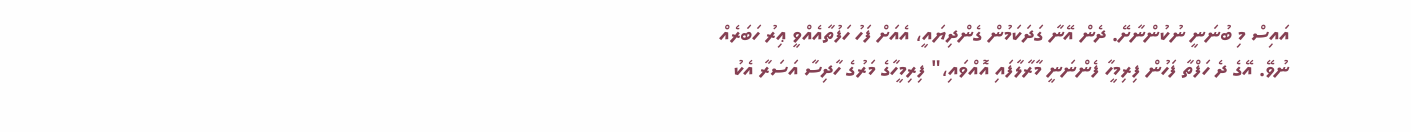އައިސް މި ބުނަނީ ނުކުންނާށޭ. ދެން އޭނާ ގަދަކަމުން ގެންދިޔައީ، އެއަށް ފަހު ހަފުތާއެއްވީ ޢިރު ހަބަރެއް ނުވޭ. އޭގެ ދެ ހަފްތާ ފަހުން ފިރިމީހާ ފެންނަނީ މާރާލާފައި އޮއްވައި،" ފިރިމީހާގެ މަރުގެ ހާދިސާ އަސަރާ އެކު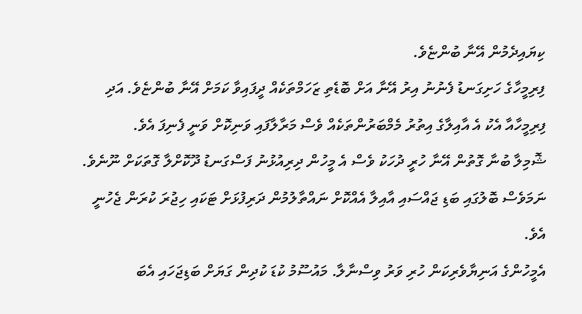ކިޔައިދެމުން އޭނާ ބުންޏެވެ.
ފިރިމީހާގެ ހަށިގަނޑު ފެނުނު އިރު އޭނާ އަށް ބޮޑެތި ޒަހަމްތަކެއް ދީފައިވާ ކަމަށް އޭނާ ބުންޏެވެ. އަދި ފިރިމީހާއާ އެކު އެ އާއިލާގެ އިތުރު މެމްބަރުންތަކެއް ވެސް މަރާލާފައި ވަނިކޮށް ވަނީ ފެނިފަ އެވެ.
ޝޮމިލާ ބުނާ ގޮތުން އޭނާ ހުރީ ދުހަކު ވެސް އެ މީހުން ދިރިއުޅުނު ފަސްގަނޑު ދޫކޮށްލާ ގޮތަކަށް ނޫނެވެ. ނަމަވެސް ބޮލުގައި ބަޑި ޖައްސައި އާއިލާ އެއްކޮށް ނައްތާލުމުން ދަރިފުޅަށް ޓަކައި ހިޖުރަ ކުރަން ޖެހުނީ އެވެ.
އެމީހުންގެ އަނިޔާވެރިކަން ހުރި ވަރު ވިސްނާލާ. މައުސޫމު ކުޑަ ކުދިން ގަޔަށް ބަޑިޖަހައި އެބަ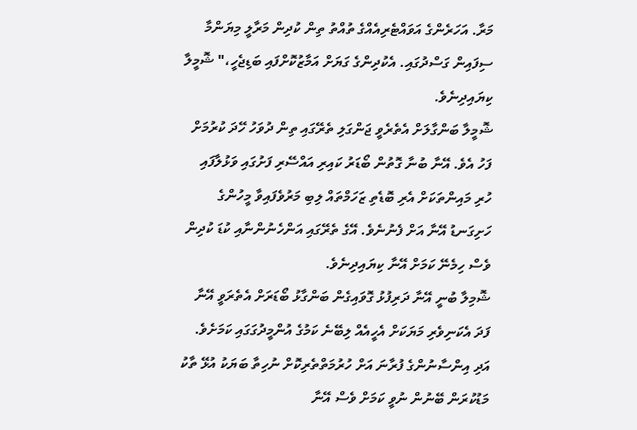މަރާ. އަހަރެންގެ އަވައްޓެރިއެއްގެ ތުއްތު ތިން ކުދިން މަރާލީ މިޔަންމާ ސިފައިން ގަސްދުގައި. އެކުދިންގެ ގަޔަށް އަމާޒުކޮށްފައި ބަޑިޖެހީ،" ޝޮމީލާ ކިޔައިދިނެވެ.
ޝޮމީލާ ބަންގާލަށް އެތެރެވީ ޖަންގަލި ތެރޭގައި ތިން ދުވަހު ހޭދަ ކުރުމަށް ފަހު އެވެ. އޭނާ ބުނާ ގޮތުން ބޯޑަރު ކައިރި އައްސޭރި ފަށުގައި ވަޅުލާފައި ހުރި މައިންތަކަށް އެރި ބޮޑެތި ޒަހަމްތައް ލިބި މަރުވެފައިވާ މީހުންގެ ހަށިގަނޑު އޭނާ އަށް ފެނުނެވެ. އޭގެ ތެރޭގައި އަންހެނުންނާއި ކުޑަ ކުދިން ވެސް ހިމެނޭ ކަމަށް އޭނާ ކިޔައިދިނެވެ.
ޝޮމިލާ ބުނީ އޭނާ ދަރިފުޅު ގޮވައިގެން ބަންގާޅު ބޯޑަރަށް އެތެރަވީ އޭނާ ފަދަ އެކަނިވެރި މަޔަކަށް އެހީއެއް ލިބޭނެ ކަމުގެ އުންމީދުގަގައި ކަމަށެވެ. އަދި އިންސާނުންގެ ފުރާނަ އަށް ހުރުމަތްތެރިކޮށް ނުހިތާ ބަޔަކު އުޅޭ ތާކު މަޑުކުރަން ބޭނުން ނުވީ ކަމަށް ވެސް އޭނާ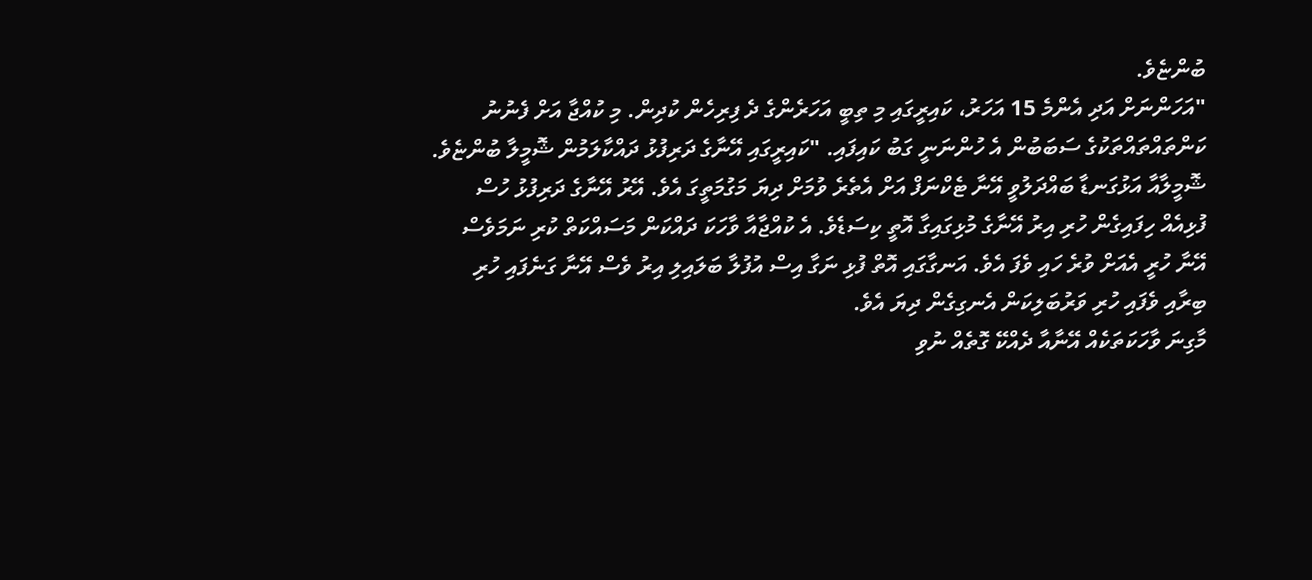ބުންޏެވެ.
"އަހަންނަށް އަދި އެންމެ 15 އަހަރު، ކައިރީގައި މި ތިބީ އަހަރެންގެ ދެ ފިރިހެން ކުދިން. މި ކުއްޖާ އަށް ފެނުނު ކަންތައްތައްތަކުގެ ސަބަބުން އެ ހުންނަނީ ގަބު ކައިފައި. "ކައިރީގައި އޭނާގެ ދަރިފުޅު ދައްކާލަމުން ޝޮމީލާ ބުންޏެވެ.
ޝޮމީލާއާ އަޅުގަނޑާ ބައްދަލުވީ އޭނާ ޓެކްނަފް އަށް އެތެރެ ވުމަށް ދިޔަ މަގުމަތީގަ އެވެ. އޭރު އޭނާގެ ދަރިފުޅު ހުސް ފުޅިއެއް ހިފައިގެން ހުރި އިރު އޭނާގެ މުޅިގައިގާ އޮތީ ކިސަޑެވެ. އެ ކުއްޖާއާ ވާހަކަ ދައްކަން މަސައްކަތް ކުރި ނަމަވެސް އޭނާ ހުރީ އެއަށް ވުރެ ހައި ވެފަ އެވެ. އަނގާގައި އޮތް ފުޅި ނަގާ އިސް އުފުލާ ބަލައިލި އިރު ވެސް އޭނާ ގަނެފައި ހުރި ބިރާއި ވެފައި ހުރި ވަރުބަލިކަން އެނގިގެން ދިޔަ އެވެ.
މާގިނަ ވާހަކަތަކެއް އޭނާއާ ދެއްކޭ ގޮތެއް ނުވި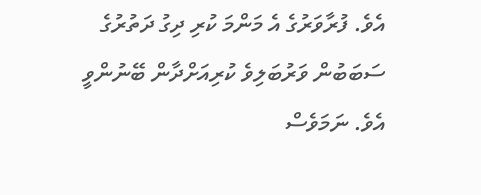އެވެ. ފުރާވަރުގެ އެ މަންމަ ކުރި ދިގު ދަތުރުގެ ސަބަބުން ވަރުބަލިވެ ކުރިއަށްދާން ބޭނުންވީ އެވެ. ނަމަވެސް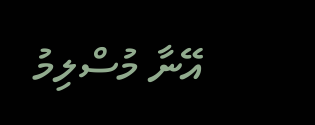އޭނާ މުސްލިމު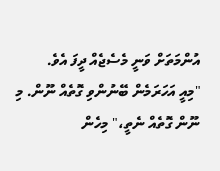އުންމަތަށް ވަނީ މެސެޖެއް ދީފަ އެވެ.
"މިއީ އަހަރަމެން ބޭނުންވި ގޮތެއް ނޫން. މި ނޫން ގޮތެއް ނެތީ،" މިހެން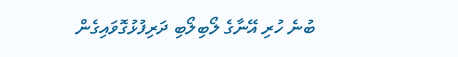ބުނެ ހުރި އޭނާގެ ލޯބިލޯބި ދަރިފުޅުގޮވައިގެން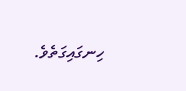ހިނގައިގަތެވެ.